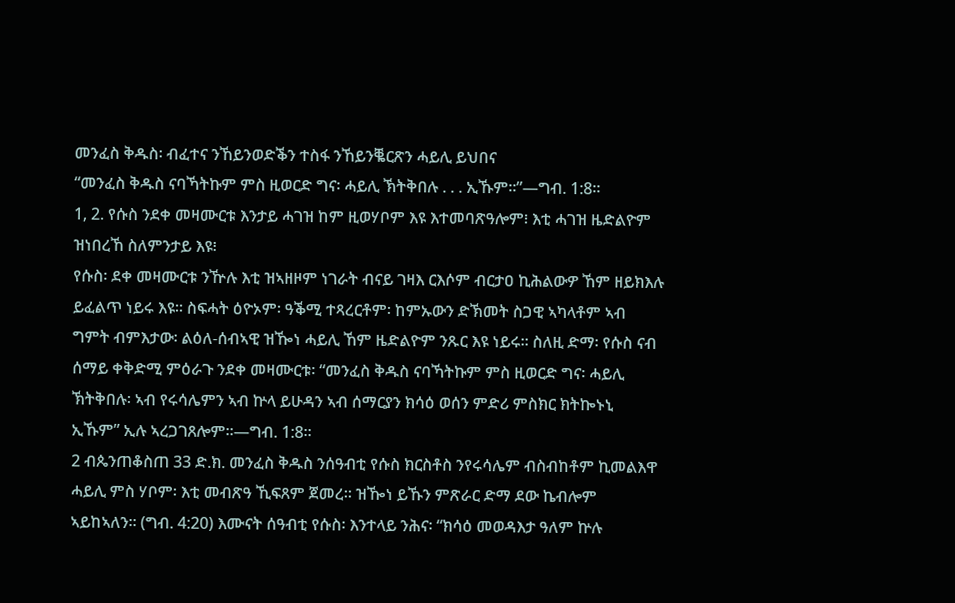መንፈስ ቅዱስ፡ ብፈተና ንኸይንወድቕን ተስፋ ንኸይንቘርጽን ሓይሊ ይህበና
“መንፈስ ቅዱስ ናባኻትኩም ምስ ዚወርድ ግና፡ ሓይሊ ኽትቅበሉ . . . ኢኹም።”—ግብ. 1:8።
1, 2. የሱስ ንደቀ መዛሙርቱ እንታይ ሓገዝ ከም ዚወሃቦም እዩ እተመባጽዓሎም፧ እቲ ሓገዝ ዜድልዮም ዝነበረኸ ስለምንታይ እዩ፧
የሱስ፡ ደቀ መዛሙርቱ ንዅሉ እቲ ዝኣዘዞም ነገራት ብናይ ገዛእ ርእሶም ብርታዐ ኪሕልውዎ ኸም ዘይክእሉ ይፈልጥ ነይሩ እዩ። ስፍሓት ዕዮኦም፡ ዓቕሚ ተጻረርቶም፡ ከምኡውን ድኽመት ስጋዊ ኣካላቶም ኣብ ግምት ብምእታው፡ ልዕለ-ሰብኣዊ ዝዀነ ሓይሊ ኸም ዜድልዮም ንጹር እዩ ነይሩ። ስለዚ ድማ፡ የሱስ ናብ ሰማይ ቀቅድሚ ምዕራጉ ንደቀ መዛሙርቱ፡ “መንፈስ ቅዱስ ናባኻትኩም ምስ ዚወርድ ግና፡ ሓይሊ ኽትቅበሉ፡ ኣብ የሩሳሌምን ኣብ ኵላ ይሁዳን ኣብ ሰማርያን ክሳዕ ወሰን ምድሪ ምስክር ክትኰኑኒ ኢኹም” ኢሉ ኣረጋገጸሎም።—ግብ. 1:8።
2 ብጴንጠቆስጠ 33 ድ.ክ. መንፈስ ቅዱስ ንሰዓብቲ የሱስ ክርስቶስ ንየሩሳሌም ብስብከቶም ኪመልእዋ ሓይሊ ምስ ሃቦም፡ እቲ መብጽዓ ኺፍጸም ጀመረ። ዝዀነ ይኹን ምጽራር ድማ ደው ኬብሎም ኣይከኣለን። (ግብ. 4:20) እሙናት ሰዓብቲ የሱስ፡ እንተላይ ንሕና፡ “ክሳዕ መወዳእታ ዓለም ኵሉ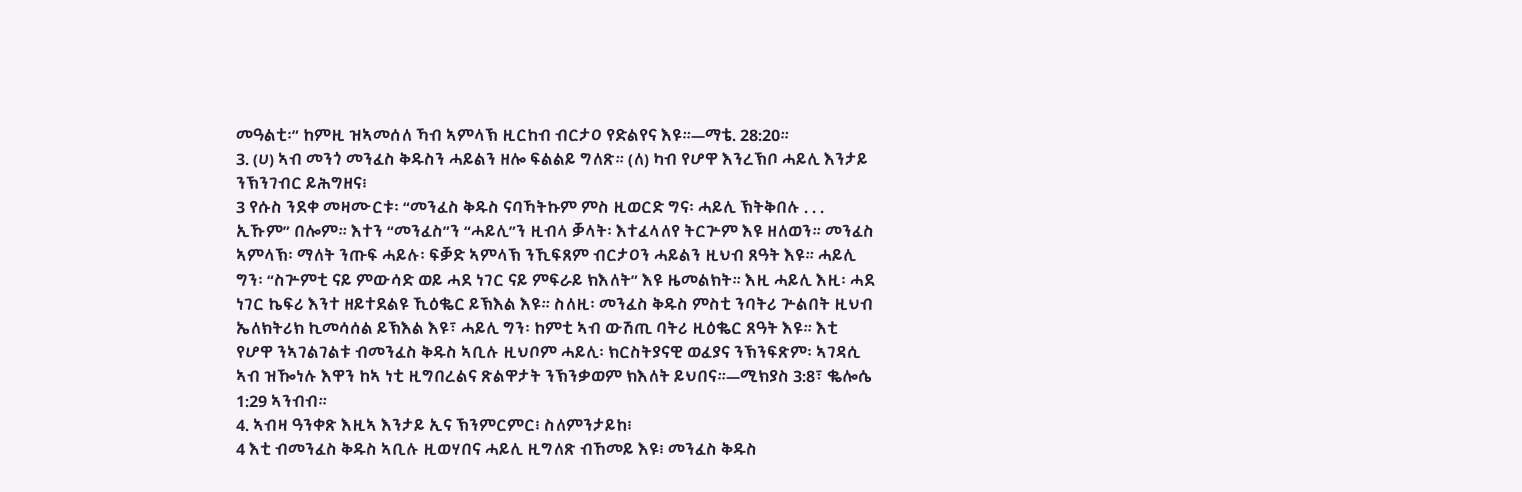መዓልቲ፡” ከምዚ ዝኣመሰለ ኻብ ኣምላኽ ዚርከብ ብርታዐ የድልየና እዩ።—ማቴ. 28:20።
3. (ሀ) ኣብ መንጎ መንፈስ ቅዱስን ሓይልን ዘሎ ፍልልይ ግለጽ። (ለ) ካብ የሆዋ እንረኽቦ ሓይሊ እንታይ ንኽንገብር ይሕግዘና፧
3 የሱስ ንደቀ መዛሙርቱ፡ “መንፈስ ቅዱስ ናባኻትኩም ምስ ዚወርድ ግና፡ ሓይሊ ኽትቅበሉ . . . ኢኹም” በሎም። እተን “መንፈስ”ን “ሓይሊ”ን ዚብላ ቓላት፡ እተፈላለየ ትርጕም እዩ ዘለወን። መንፈስ ኣምላኽ፡ ማለት ንጡፍ ሓይሉ፡ ፍቓድ ኣምላኽ ንኺፍጸም ብርታዐን ሓይልን ዚህብ ጸዓት እዩ። ሓይሊ ግን፡ “ስጕምቲ ናይ ምውሳድ ወይ ሓደ ነገር ናይ ምፍራይ ክእለት” እዩ ዜመልክት። እዚ ሓይሊ እዚ፡ ሓደ ነገር ኬፍሪ እንተ ዘይተደልዩ ኺዕቈር ይኽእል እዩ። ስለዚ፡ መንፈስ ቅዱስ ምስቲ ንባትሪ ጕልበት ዚህብ ኤለክትሪክ ኪመሳሰል ይኽእል እዩ፣ ሓይሊ ግን፡ ከምቲ ኣብ ውሽጢ ባትሪ ዚዕቈር ጸዓት እዩ። እቲ የሆዋ ንኣገልገልቱ ብመንፈስ ቅዱስ ኣቢሉ ዚህቦም ሓይሊ፡ ክርስትያናዊ ወፈያና ንኽንፍጽም፡ ኣገዳሲ ኣብ ዝዀነሉ እዋን ከኣ ነቲ ዚግበረልና ጽልዋታት ንኽንቃወም ክእለት ይህበና።—ሚክያስ 3:8፣ ቈሎሴ 1:29 ኣንብብ።
4. ኣብዛ ዓንቀጽ እዚኣ እንታይ ኢና ኽንምርምር፧ ስለምንታይከ፧
4 እቲ ብመንፈስ ቅዱስ ኣቢሉ ዚወሃበና ሓይሊ ዚግለጽ ብኸመይ እዩ፧ መንፈስ ቅዱስ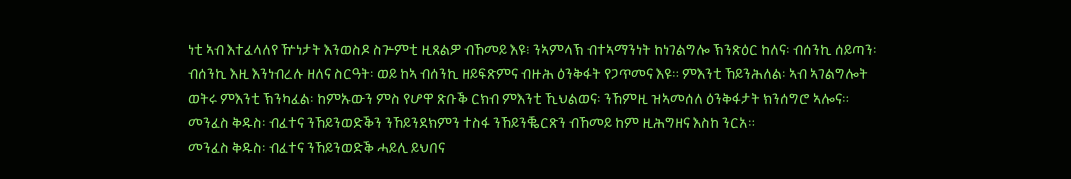ነቲ ኣብ እተፈላለየ ዅነታት እንወስዶ ስጕምቲ ዚጸልዎ ብኸመይ እዩ፧ ንኣምላኽ ብተኣማንነት ከነገልግሎ ኽንጽዕር ከለና፡ ብሰንኪ ሰይጣን፡ ብሰንኪ እዚ እንነብረሉ ዘለና ስርዓት፡ ወይ ከኣ ብሰንኪ ዘይፍጽምና ብዙሕ ዕንቅፋት የጋጥመና እዩ። ምእንቲ ኸይንሕለል፡ ኣብ ኣገልግሎት ወትሩ ምእንቲ ኽንካፈል፡ ከምኡውን ምስ የሆዋ ጽቡቕ ርክብ ምእንቲ ኺህልወና፡ ንኸምዚ ዝኣመሰለ ዕንቅፋታት ክንሰግሮ ኣሎና። መንፈስ ቅዱስ፡ ብፈተና ንኸይንወድቕን ንኸይንደክምን ተስፋ ንኸይንቘርጽን ብኸመይ ከም ዚሕግዘና እስከ ንርአ።
መንፈስ ቅዱስ፡ ብፈተና ንኸይንወድቕ ሓይሊ ይህበና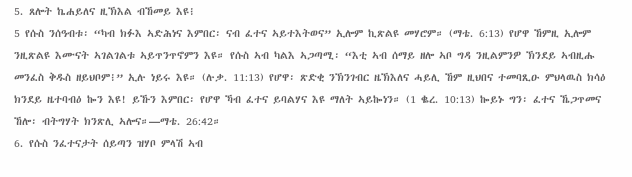5. ጸሎት ኬሐይለና ዚኽእል ብኸመይ እዩ፧
5 የሱስ ንሰዓብቱ፡ “ካብ ክፉእ ኣድሕነና እምበር፡ ናብ ፈተና ኣይተእትወና” ኢሎም ኪጽልዩ መሃሮም። (ማቴ. 6:13) የሆዋ ኸምዚ ኢሎም ንዚጽልዩ እሙናት ኣገልገልቱ ኣይጥንጥኖምን እዩ። የሱስ ኣብ ካልእ ኣጋጣሚ፡ “እቲ ኣብ ሰማይ ዘሎ ኣቦ ግዳ ንዚልምንዎ ኽንደይ ኣብዚሑ መንፈስ ቅዱስ ዘይህቦም፧” ኢሉ ነይሩ እዩ። (ሉቃ. 11:13) የሆዋ፡ ጽድቂ ንኽንገብር ዜኽእለና ሓይሊ ኸም ዚህበና ተመባጺዑ ምህላዉስ ክሳዕ ክንደይ ዜተባብዕ ኰን እዩ! ይኹን እምበር፡ የሆዋ ኻብ ፈተና ይባልሃና እዩ ማለት ኣይኰነን። (1 ቈረ. 10:13) ኰይኑ ግን፡ ፈተና ኼጋጥመና ኸሎ፡ ብትግሃት ክንጽሊ ኣሎና።—ማቴ. 26:42።
6. የሱስ ንፈተናታት ሰይጣን ዝሃቦ ምላሽ ኣብ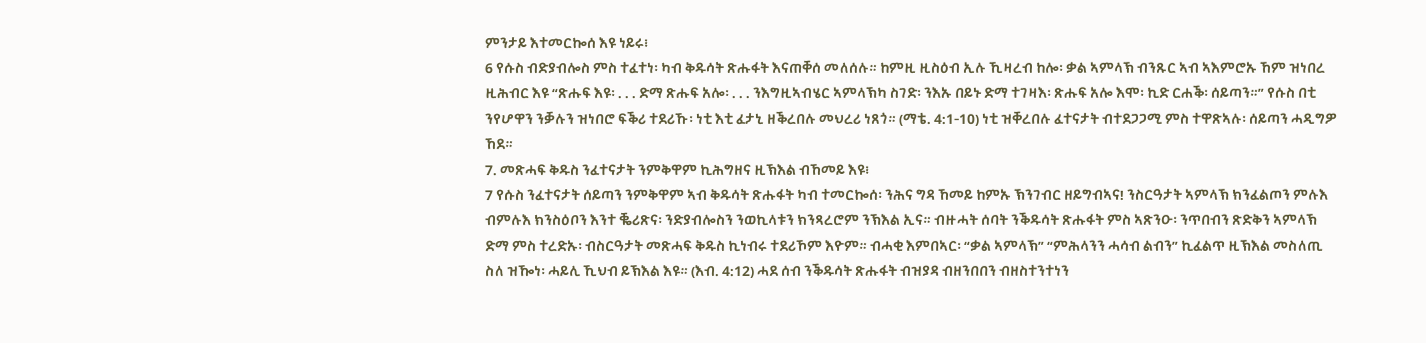ምንታይ እተመርኰሰ እዩ ነይሩ፧
6 የሱስ ብድያብሎስ ምስ ተፈተነ፡ ካብ ቅዱሳት ጽሑፋት እናጠቐሰ መለሰሉ። ከምዚ ዚስዕብ ኢሉ ኺዛረብ ከሎ፡ ቃል ኣምላኽ ብንጹር ኣብ ኣእምሮኡ ኸም ዝነበረ ዚሕብር እዩ “ጽሑፍ እዩ፡ . . . ድማ ጽሑፍ አሎ፡ . . . ንእግዚኣብሄር ኣምላኽካ ስገድ፡ ንእኡ በይኑ ድማ ተገዛእ፡ ጽሑፍ አሎ እሞ፡ ኪድ ርሐቕ፡ ሰይጣን።” የሱስ በቲ ንየሆዋን ንቓሉን ዝነበሮ ፍቕሪ ተደሪኹ፡ ነቲ እቲ ፈታኒ ዘቕረበሉ መህረሪ ነጸጎ። (ማቴ. 4:1-10) ነቲ ዝቐረበሉ ፈተናታት ብተደጋጋሚ ምስ ተዋጽኣሉ፡ ሰይጣን ሓዲግዎ ኸደ።
7. መጽሓፍ ቅዱስ ንፈተናታት ንምቅዋም ኪሕግዘና ዚኽእል ብኸመይ እዩ፧
7 የሱስ ንፈተናታት ሰይጣን ንምቅዋም ኣብ ቅዱሳት ጽሑፋት ካብ ተመርኰሰ፡ ንሕና ግዳ ኸመይ ከምኡ ኽንገብር ዘይግብኣና! ንስርዓታት ኣምላኽ ክንፈልጦን ምሉእ ብምሉእ ክንስዕቦን እንተ ቘሪጽና፡ ንድያብሎስን ንወኪላቱን ክንጻረሮም ንኽእል ኢና። ብዙሓት ሰባት ንቕዱሳት ጽሑፋት ምስ ኣጽንዑ፡ ንጥበብን ጽድቅን ኣምላኽ ድማ ምስ ተረድኡ፡ ብስርዓታት መጽሓፍ ቅዱስ ኪነብሩ ተደሪኾም እዮም። ብሓቂ እምበኣር፡ “ቃል ኣምላኽ” “ምሕላንን ሓሳብ ልብን” ኪፈልጥ ዚኽእል መስለጢ ስለ ዝዀነ፡ ሓይሊ ኺህብ ይኽእል እዩ። (እብ. 4:12) ሓደ ሰብ ንቕዱሳት ጽሑፋት ብዝያዳ ብዘንበበን ብዘስተንተነን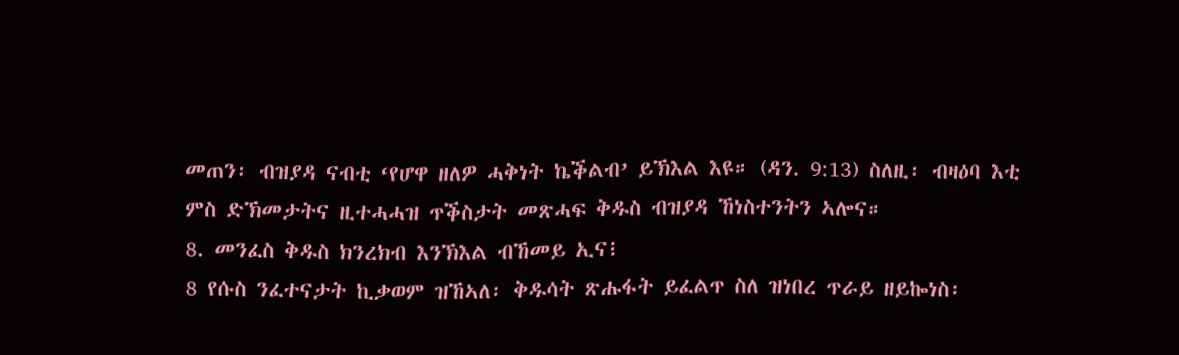መጠን፡ ብዝያዳ ናብቲ ‘የሆዋ ዘለዎ ሓቅነት ኬቕልብ’ ይኽእል እዩ። (ዳን. 9:13) ስለዚ፡ ብዛዕባ እቲ ምስ ድኽመታትና ዚተሓሓዝ ጥቕስታት መጽሓፍ ቅዱስ ብዝያዳ ኸነስተንትን ኣሎና።
8. መንፈስ ቅዱስ ክንረክብ እንኽእል ብኸመይ ኢና፧
8 የሱስ ንፈተናታት ኪቃወም ዝኸኣለ፡ ቅዱሳት ጽሑፋት ይፈልጥ ስለ ዝነበረ ጥራይ ዘይኰነስ፡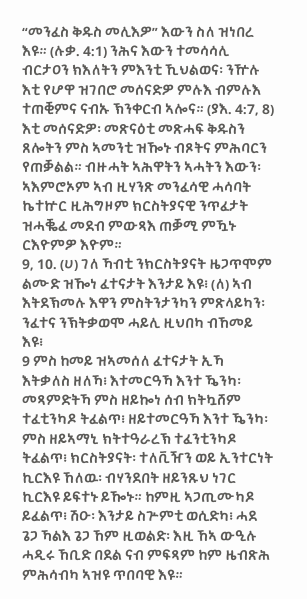“መንፈስ ቅዱስ መሊእዎ” እውን ስለ ዝነበረ እዩ። (ሉቃ. 4:1) ንሕና እውን ተመሳሳሊ ብርታዐን ክእለትን ምእንቲ ኺህልወና፡ ንዅሉ እቲ የሆዋ ዝገበሮ መሰናድዎ ምሉእ ብምሉእ ተጠቒምና ናብኡ ኽንቀርብ ኣሎና። (ያእ. 4:7, 8) እቲ መሰናድዎ፡ መጽናዕቲ መጽሓፍ ቅዱስን ጸሎትን ምስ ኣመንቲ ዝዀኑ ብጾትና ምሕባርን የጠቓልል። ብዙሓት ኣሕዋትን ኣሓትን እውን፡ ኣእምሮኦም ኣብ ዚሃንጽ መንፈሳዊ ሓሳባት ኬተኵር ዚሕግዞም ክርስትያናዊ ንጥፈታት ዝሓቘፈ መደብ ምውጻእ ጠቓሚ ምዃኑ ርእዮምዎ እዮም።
9, 10. (ሀ) ገለ ኻብቲ ንክርስትያናት ዜጋጥሞም ልሙድ ዝዀነ ፈተናታት እንታይ እዩ፧ (ለ) ኣብ እትደኽመሉ እዋን ምስትንታንካን ምጽላይካን፡ ንፈተና ንኽትቃወሞ ሓይሊ ዚህበካ ብኸመይ እዩ፧
9 ምስ ከመይ ዝኣመሰለ ፈተናታት ኢኻ እትቃለስ ዘለኻ፧ እተመርዓኻ እንተ ዄንካ፡ መጻምድትኻ ምስ ዘይኰነ ሰብ ክትኳሸም ተፈቲንካዶ ትፈልጥ፧ ዘይተመርዓኻ እንተ ዄንካ፡ ምስ ዘይኣማኒ ክትተዓራረኽ ተፈንቲንካዶ ትፈልጥ፧ ክርስትያናት፡ ተለቪዥን ወይ ኢንተርነት ኪርእዩ ኸለዉ፡ ብሃንደበት ዘይንጹህ ነገር ኪርእዩ ይፍተኑ ይዀኑ። ከምዚ ኣጋጢሙካዶ ይፈልጥ፧ ሽዑ፡ እንታይ ስጕምቲ ወሲድካ፧ ሓደ ጌጋ ኻልእ ጌጋ ኸም ዚወልድ፡ እዚ ኸኣ ውዒሉ ሓዲሩ ኸቢድ በደል ናብ ምፍጻም ከም ዜብጽሕ ምሕሳብካ ኣዝዩ ጥበባዊ እዩ።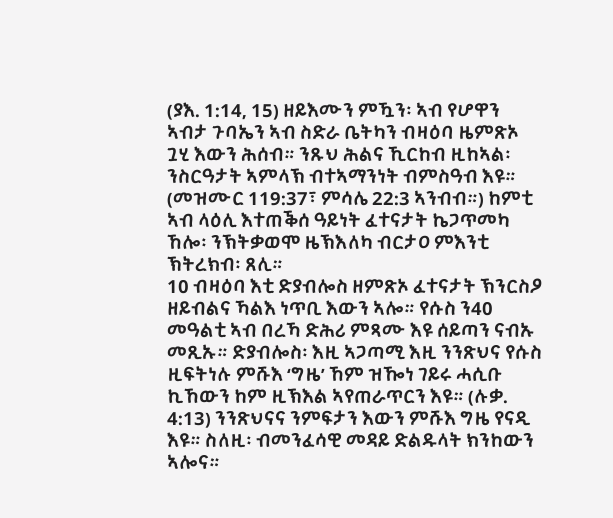(ያእ. 1:14, 15) ዘይእሙን ምዃን፡ ኣብ የሆዋን ኣብታ ጉባኤን ኣብ ስድራ ቤትካን ብዛዕባ ዜምጽኦ ጓሂ እውን ሕሰብ። ንጹህ ሕልና ኺርከብ ዚከኣል፡ ንስርዓታት ኣምላኽ ብተኣማንነት ብምስዓብ እዩ። (መዝሙር 119:37፣ ምሳሌ 22:3 ኣንብብ።) ከምቲ ኣብ ላዕሊ እተጠቕሰ ዓይነት ፈተናታት ኬጋጥመካ ኸሎ፡ ንኽትቃወሞ ዜኽእለካ ብርታዐ ምእንቲ ኽትረክብ፡ ጸሊ።
10 ብዛዕባ እቲ ድያብሎስ ዘምጽኦ ፈተናታት ኽንርስዖ ዘይብልና ኻልእ ነጥቢ እውን ኣሎ። የሱስ ን40 መዓልቲ ኣብ በረኻ ድሕሪ ምጻሙ እዩ ሰይጣን ናብኡ መጺኡ። ድያብሎስ፡ እዚ ኣጋጣሚ እዚ ንንጽህና የሱስ ዚፍትነሉ ምሹእ ‘ግዜ’ ኸም ዝዀነ ገይሩ ሓሲቡ ኪኸውን ከም ዚኽእል ኣየጠራጥርን እዩ። (ሉቃ. 4:13) ንንጽህናና ንምፍታን እውን ምሹእ ግዜ የናዲ እዩ። ስለዚ፡ ብመንፈሳዊ መዳይ ድልዱላት ክንከውን ኣሎና።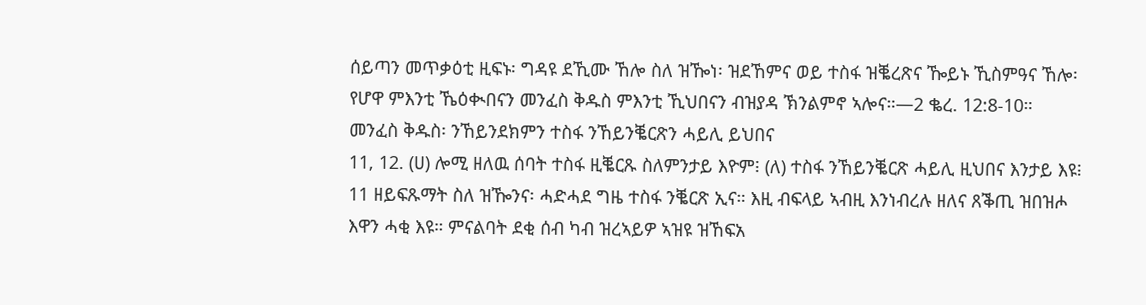ሰይጣን መጥቃዕቲ ዚፍኑ፡ ግዳዩ ደኺሙ ኸሎ ስለ ዝዀነ፡ ዝደኸምና ወይ ተስፋ ዝቘረጽና ዀይኑ ኺስምዓና ኸሎ፡ የሆዋ ምእንቲ ኼዕቊበናን መንፈስ ቅዱስ ምእንቲ ኺህበናን ብዝያዳ ኽንልምኖ ኣሎና።—2 ቈረ. 12:8-10።
መንፈስ ቅዱስ፡ ንኸይንደክምን ተስፋ ንኸይንቘርጽን ሓይሊ ይህበና
11, 12. (ሀ) ሎሚ ዘለዉ ሰባት ተስፋ ዚቘርጹ ስለምንታይ እዮም፧ (ለ) ተስፋ ንኸይንቘርጽ ሓይሊ ዚህበና እንታይ እዩ፧
11 ዘይፍጹማት ስለ ዝዀንና፡ ሓድሓደ ግዜ ተስፋ ንቘርጽ ኢና። እዚ ብፍላይ ኣብዚ እንነብረሉ ዘለና ጸቕጢ ዝበዝሖ እዋን ሓቂ እዩ። ምናልባት ደቂ ሰብ ካብ ዝረኣይዎ ኣዝዩ ዝኸፍአ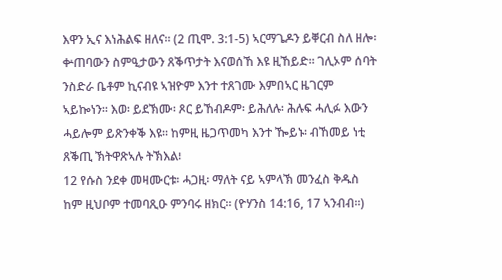እዋን ኢና እነሕልፍ ዘለና። (2 ጢሞ. 3:1-5) ኣርማጌዶን ይቐርብ ስለ ዘሎ፡ ቍጠባውን ስምዒታውን ጸቕጥታት እናወሰኸ እዩ ዚኸይድ። ገሊኦም ሰባት ንስድራ ቤቶም ኪናብዩ ኣዝዮም እንተ ተጸገሙ እምበኣር ዜገርም ኣይኰነን። እወ፡ ይደኽሙ፡ ጾር ይኸብዶም፡ ይሕለሉ፡ ሕሉፍ ሓሊፉ እውን ሓይሎም ይጽንቀቕ እዩ። ከምዚ ዜጋጥመካ እንተ ዀይኑ፡ ብኸመይ ነቲ ጸቕጢ ኽትዋጽኣሉ ትኽእል፧
12 የሱስ ንደቀ መዛሙርቱ፡ ሓጋዚ፡ ማለት ናይ ኣምላኽ መንፈስ ቅዱስ ከም ዚህቦም ተመባጺዑ ምንባሩ ዘክር። (ዮሃንስ 14:16, 17 ኣንብብ።)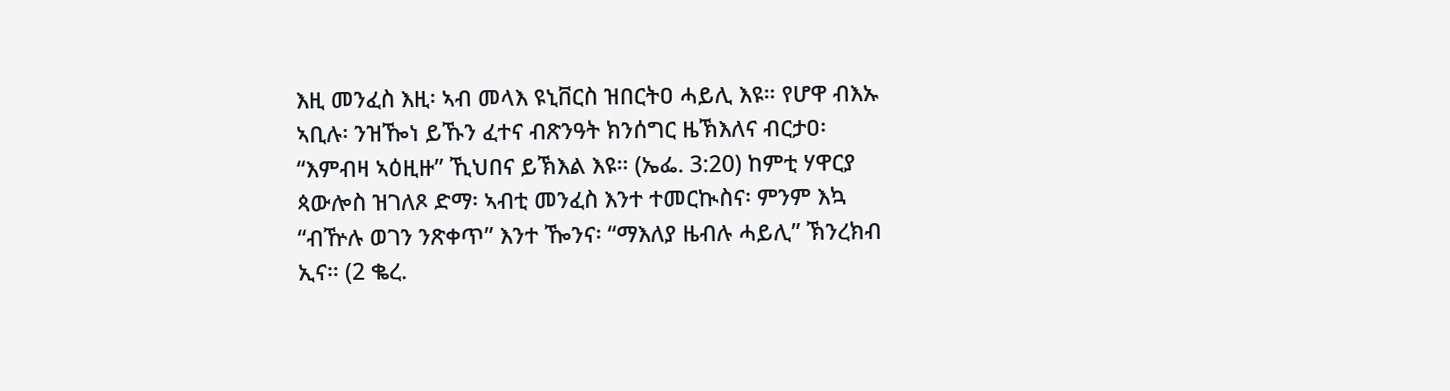እዚ መንፈስ እዚ፡ ኣብ መላእ ዩኒቨርስ ዝበርትዐ ሓይሊ እዩ። የሆዋ ብእኡ ኣቢሉ፡ ንዝዀነ ይኹን ፈተና ብጽንዓት ክንሰግር ዜኽእለና ብርታዐ፡ “እምብዛ ኣዕዚዙ” ኺህበና ይኽእል እዩ። (ኤፌ. 3:20) ከምቲ ሃዋርያ ጳውሎስ ዝገለጾ ድማ፡ ኣብቲ መንፈስ እንተ ተመርኲስና፡ ምንም እኳ “ብዅሉ ወገን ንጽቀጥ” እንተ ዀንና፡ “ማእለያ ዜብሉ ሓይሊ” ኽንረክብ ኢና። (2 ቈረ.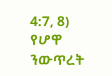4:7, 8) የሆዋ ንውጥረት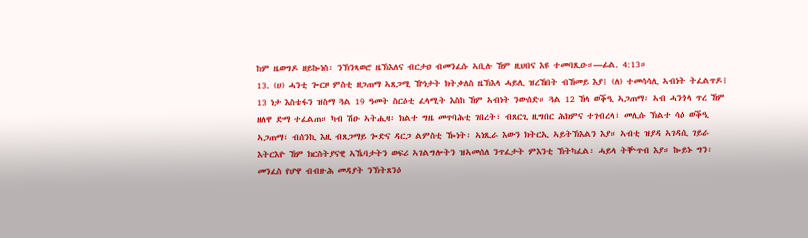ከም ዜወግዶ ዘይኰነስ፡ ንኽንጻወሮ ዜኽእለና ብርታዐ ብመንፈሱ ኣቢሉ ኸም ዚህበና እዩ ተመባጺዑ።—ፊል. 4:13።
13. (ሀ) ሓንቲ ጐርዞ ምስቲ ዘጋጠማ ኣጸጋሚ ዅነታት ክትቃለስ ዜኽእላ ሓይሊ ዝረኸበት ብኸመይ እያ፧ (ለ) ተመሳሳሊ ኣብነት ትፈልጥዶ፧
13 ነታ እስቴፋን ዝስማ ጓል 19 ዓመት ስርዕቲ ፈላሚት እስከ ኸም ኣብነት ንውሰድ። ጓል 12 ኸላ ወቕዒ ኣጋጠማ፡ ኣብ ሓንጎላ ጥረ ኸም ዘለዋ ድማ ተፈልጠ። ካብ ሽዑ ኣትሒዛ፡ ክልተ ግዜ መጥባሕቲ ገበረት፣ ብጸርጊ ዚግበር ሕክምና ተገብረላ፣ መሊሱ ኽልተ ሳዕ ወቕዒ ኣጋጠማ፣ ብሰንኪ እዚ ብጸጋማይ ጐድና ዳርጋ ልምስቲ ዀነት፡ ኣነጺራ እውን ክትርኢ ኣይትኽእልን እያ። ኣብቲ ዝያዳ ኣገዳሲ ገይራ እትርእዮ ኸም ክርስትያናዊ ኣኼባታትን ወፍሪ ኣገልግሎትን ዝኣመሰለ ንጥፈታት ምእንቲ ኽትካፈል፡ ሓይላ ትቝጥብ እያ። ኰይኑ ግን፡ መንፈስ የሆዋ ብብዙሕ መዳያት ንኽትጸንዕ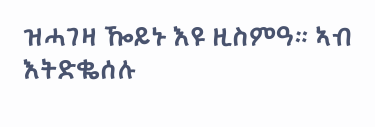ዝሓገዛ ዀይኑ እዩ ዚስምዓ። ኣብ እትድቈሰሉ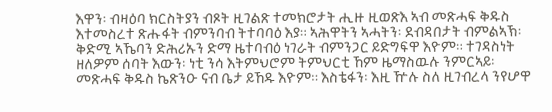እዋን፡ ብዛዕባ ክርስትያን ብጾት ዚገልጽ ተመክሮታት ሒዙ ዚወጽእ ኣብ መጽሓፍ ቅዱስ እተመስረተ ጽሑፋት ብምንባብ ትተባባዕ እያ። ኣሕዋትን ኣሓትን፡ ደብዳበታት ብምልኣኽ፡ ቅድሚ ኣኼባን ድሕሪኡን ድማ ዜተባብዕ ነገራት ብምንጋር ይድግፍዋ እዮም። ተገዳስነት ዘለዎም ሰባት እውን፡ ነቲ ንሳ እትምህሮም ትምህርቲ ኸም ዜማስዉሉ ንምርኣይ፡ መጽሓፍ ቅዱስ ኬጽንዑ ናብ ቤታ ይኸዱ እዮም። እስቴፋን፡ እዚ ዅሉ ስለ ዚገብረላ ንየሆዋ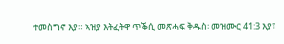ተመስግኖ እያ። ኣዝያ እትፈትዋ ጥቕሲ መጽሓፍ ቅዱስ፡ መዝሙር 41:3 እያ፣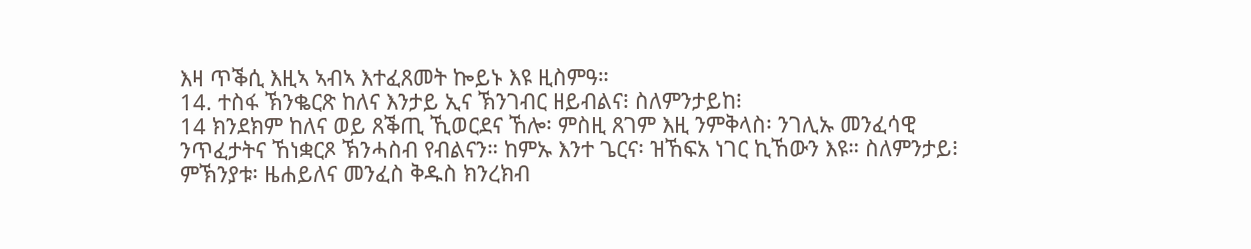እዛ ጥቕሲ እዚኣ ኣብኣ እተፈጸመት ኰይኑ እዩ ዚስምዓ።
14. ተስፋ ኽንቈርጽ ከለና እንታይ ኢና ኽንገብር ዘይብልና፧ ስለምንታይከ፧
14 ክንደክም ከለና ወይ ጸቕጢ ኺወርደና ኸሎ፡ ምስዚ ጸገም እዚ ንምቅላስ፡ ንገሊኡ መንፈሳዊ ንጥፈታትና ኸነቋርጾ ኽንሓስብ የብልናን። ከምኡ እንተ ጌርና፡ ዝኸፍአ ነገር ኪኸውን እዩ። ስለምንታይ፧ ምኽንያቱ፡ ዜሐይለና መንፈስ ቅዱስ ክንረክብ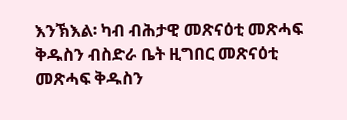እንኽእል፡ ካብ ብሕታዊ መጽናዕቲ መጽሓፍ ቅዱስን ብስድራ ቤት ዚግበር መጽናዕቲ መጽሓፍ ቅዱስን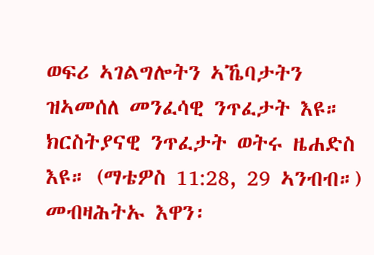ወፍሪ ኣገልግሎትን ኣኼባታትን ዝኣመሰለ መንፈሳዊ ንጥፈታት እዩ። ክርስትያናዊ ንጥፈታት ወትሩ ዜሐድስ እዩ። (ማቴዎስ 11:28, 29 ኣንብብ።) መብዛሕትኡ እዋን፡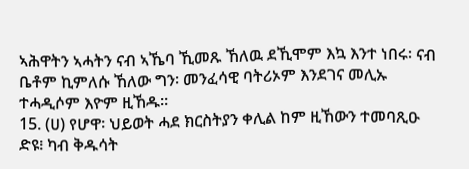ኣሕዋትን ኣሓትን ናብ ኣኼባ ኺመጹ ኸለዉ ደኺሞም እኳ እንተ ነበሩ፡ ናብ ቤቶም ኪምለሱ ኸለው ግን፡ መንፈሳዊ ባትሪኦም እንደገና መሊኡ ተሓዲሶም እዮም ዚኸዱ።
15. (ሀ) የሆዋ፡ ህይወት ሓደ ክርስትያን ቀሊል ከም ዚኸውን ተመባጺዑ ድዩ፧ ካብ ቅዱሳት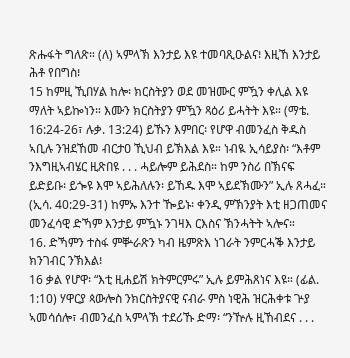ጽሑፋት ግለጽ። (ለ) ኣምላኽ እንታይ እዩ ተመባጺዑልና፧ እዚኸ እንታይ ሕቶ የበግስ፧
15 ከምዚ ኺበሃል ከሎ፡ ክርስትያን ወደ መዝሙር ምዃን ቀሊል እዩ ማለት ኣይኰነን። እሙን ክርስትያን ምዃን ጻዕሪ ይሓትት እዩ። (ማቴ. 16:24-26፣ ሉቃ. 13:24) ይኹን እምበር፡ የሆዋ ብመንፈስ ቅዱስ ኣቢሉ ንዝደኸመ ብርታዐ ኺህብ ይኽእል እዩ። ነብዪ ኢሳይያስ፡ “እቶም ንእግዚኣብሄር ዚጽበዩ . . . ሓይሎም ይሕደስ። ከም ንስሪ በኽናፍ ይድይቡ፡ ይጐዩ እሞ ኣይሕለሉን፡ ይኸዱ እሞ ኣይደኽሙን” ኢሉ ጸሓፈ። (ኢሳ. 40:29-31) ከምኡ እንተ ዀይኑ፡ ቀንዲ ምኽንያት እቲ ዘጋጠመና መንፈሳዊ ድኻም እንታይ ምዃኑ ንገዛእ ርእስና ኽንሓትት ኣሎና።
16. ድኻምን ተስፋ ምቝራጽን ካብ ዜምጽእ ነገራት ንምርሓቕ እንታይ ክንገብር ንኽእል፧
16 ቃል የሆዋ፡ “እቲ ዚሐይሽ ክትምርምሩ” ኢሉ ይምሕጸነና እዩ። (ፊል. 1:10) ሃዋርያ ጳውሎስ ንክርስትያናዊ ናብራ ምስ ነዊሕ ዝርሕቀቱ ጕያ ኣመሳሰሎ፣ ብመንፈስ ኣምላኽ ተደሪኹ ድማ፡ “ንዅሉ ዚኸብደና . . .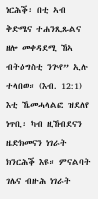ነርሕቕ፡ በቲ ኣብ ቅድሜና ተሐንጺጹልና ዘሎ መቀዳደሚ ኸኣ ብትዕግስቲ ንጕየ” ኢሉ ተላበወ። (እብ. 12:1) እቲ ኼመሓላልፎ ዝደለየ ነጥቢ፡ ካብ ዚኸብደናን ዜድክመናን ነገራት ክንርሕቕ እዩ። ምናልባት ገሌና ብዙሕ ነገራት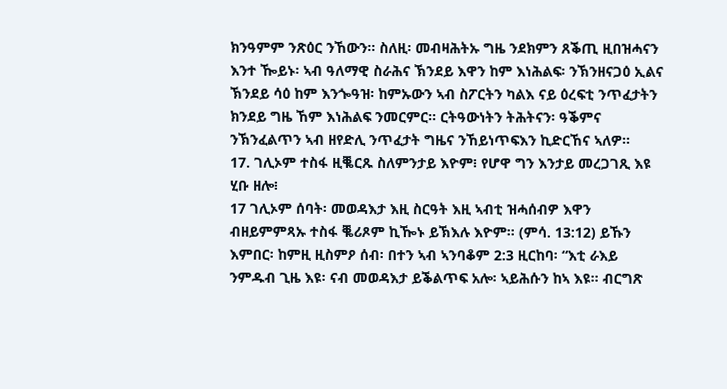ክንዓምም ንጽዕር ንኸውን። ስለዚ፡ መብዛሕትኡ ግዜ ንደክምን ጸቕጢ ዚበዝሓናን እንተ ዀይኑ፡ ኣብ ዓለማዊ ስራሕና ኽንደይ እዋን ከም እነሕልፍ፡ ንኽንዘናጋዕ ኢልና ኽንደይ ሳዕ ከም እንጐዓዝ፡ ከምኡውን ኣብ ስፖርትን ካልእ ናይ ዕረፍቲ ንጥፈታትን ክንደይ ግዜ ኸም እነሕልፍ ንመርምር። ርትዓውነትን ትሕትናን፡ ዓቕምና ንኽንፈልጥን ኣብ ዘየድሊ ንጥፈታት ግዜና ንኸይነጥፍእን ኪድርኸና ኣለዎ።
17. ገሊኦም ተስፋ ዚቘርጹ ስለምንታይ እዮም፧ የሆዋ ግን እንታይ መረጋገጺ እዩ ሂቡ ዘሎ፧
17 ገሊኦም ሰባት፡ መወዳእታ እዚ ስርዓት እዚ ኣብቲ ዝሓሰብዎ እዋን ብዘይምምጻኡ ተስፋ ቘሪጾም ኪዀኑ ይኽእሉ እዮም። (ምሳ. 13:12) ይኹን እምበር፡ ከምዚ ዚስምዖ ሰብ፡ በተን ኣብ ኣንባቆም 2:3 ዚርከባ፡ “እቲ ራእይ ንምዱብ ጊዜ እዩ፡ ናብ መወዳእታ ይቕልጥፍ አሎ፡ ኣይሕሱን ከኣ እዩ። ብርግጽ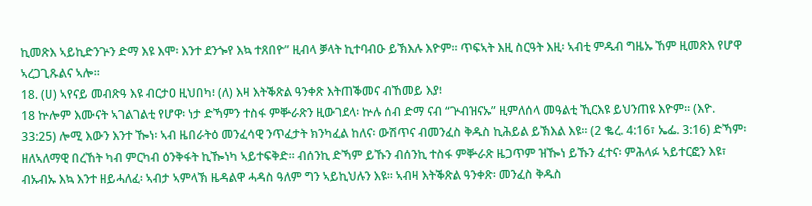ኪመጽእ ኣይኪድንጕን ድማ እዩ እሞ፡ እንተ ደንጐየ እኳ ተጸበዮ” ዚብላ ቓላት ኪተባብዑ ይኽእሉ እዮም። ጥፍኣት እዚ ስርዓት እዚ፡ ኣብቲ ምዱብ ግዜኡ ኸም ዚመጽእ የሆዋ ኣረጋጊጹልና ኣሎ።
18. (ሀ) ኣየናይ መብጽዓ እዩ ብርታዐ ዚህበካ፧ (ለ) እዛ እትቕጽል ዓንቀጽ እትጠቕመና ብኸመይ እያ፧
18 ኵሎም እሙናት ኣገልገልቲ የሆዋ፡ ነታ ድኻምን ተስፋ ምቝራጽን ዚውገደላ፡ ኵሉ ሰብ ድማ ናብ “ጕብዝናኡ” ዚምለሰላ መዓልቲ ኺርእዩ ይህንጠዩ እዮም። (እዮ. 33:25) ሎሚ እውን እንተ ዀነ፡ ኣብ ዜበራትዕ መንፈሳዊ ንጥፈታት ክንካፈል ከለና፡ ውሽጥና ብመንፈስ ቅዱስ ኪሕይል ይኽእል እዩ። (2 ቈረ. 4:16፣ ኤፌ. 3:16) ድኻም፡ ዘለኣለማዊ በረኸት ካብ ምርካብ ዕንቅፋት ኪዀነካ ኣይተፍቅድ። ብሰንኪ ድኻም ይኹን ብሰንኪ ተስፋ ምቝራጽ ዜጋጥም ዝዀነ ይኹን ፈተና፡ ምሕላፉ ኣይተርፎን እዩ፣ ብኡብኡ እኳ እንተ ዘይሓለፈ፡ ኣብታ ኣምላኽ ዜዳልዋ ሓዳስ ዓለም ግን ኣይኪህሉን እዩ። ኣብዛ እትቕጽል ዓንቀጽ፡ መንፈስ ቅዱስ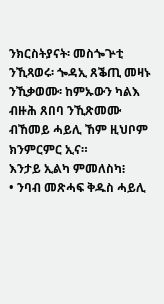ንክርስትያናት፡ መስጐጕቲ ንኺጻወሩ፡ ጐዳኢ ጸቕጢ መዛኑ ንኺቃወሙ፡ ከምኡውን ካልእ ብዙሕ ጸበባ ንኺጽመሙ ብኸመይ ሓይሊ ኸም ዚህቦም ክንምርምር ኢና።
እንታይ ኢልካ ምመለስካ፧
• ንባብ መጽሓፍ ቅዱስ ሓይሊ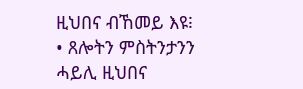ዚህበና ብኸመይ እዩ፧
• ጸሎትን ምስትንታንን ሓይሊ ዚህበና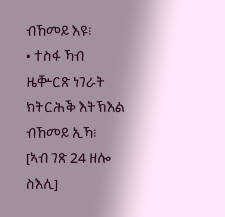ብኸመይ እዩ፧
• ተስፋ ኻብ ዜቝርጽ ነገራት ክትርሕቕ እትኽእል ብኸመይ ኢኻ፧
[ኣብ ገጽ 24 ዘሎ ስእሊ]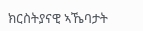ክርስትያናዊ ኣኼባታት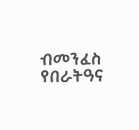ብመንፈስ የበራትዓና